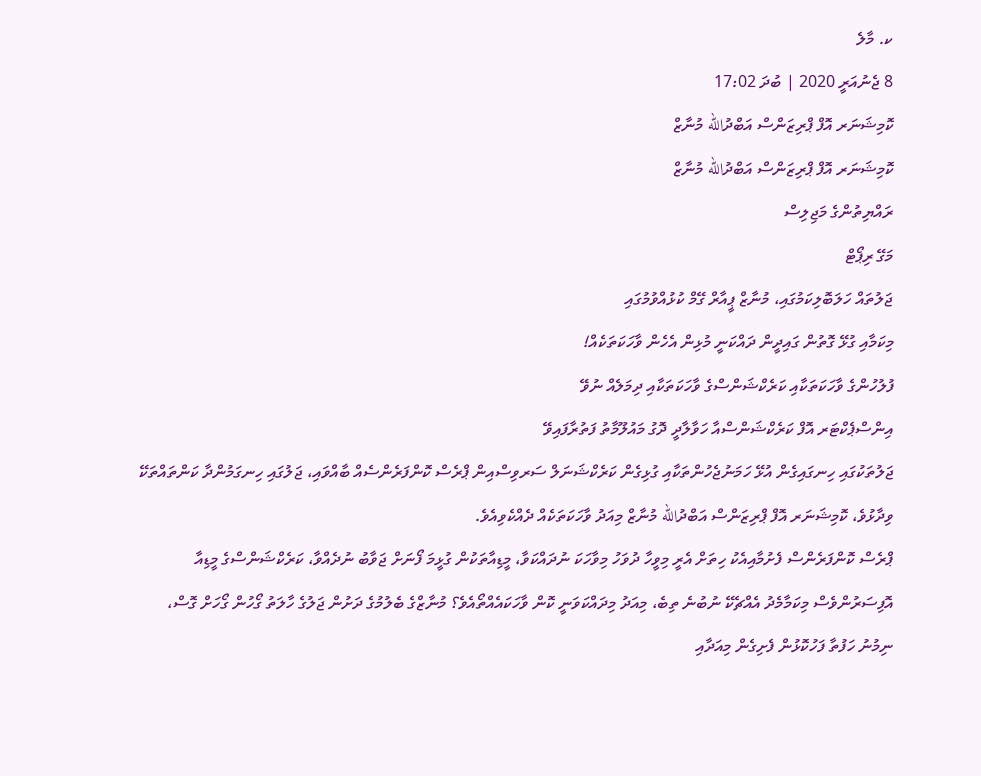ކ. މާލެ
8 ޖެނުއަރީ 2020 | ބުދަ 17:02
ކޮމިޝަނަރ އޮފް ޕްރިޒަންސް އަބްދުالله މުނާޒް
ކޮމިޝަނަރ އޮފް ޕްރިޒަންސް އަބްދުالله މުނާޒް
ރައްޔިތުންގެ މަޖިލިސް
މަގޭ ރިޕޯޓް
ޖަލުތައް ހަލަބޮލިކަމުގައި، މުނާޒް ޕީއާރް ގޭމް ކުޅުއްވުމުގައި
މިކަމާއި ގުޅޭ ގޮތުން ގައިދީން ދައްކަނީ މުޅިން އެހެން ވާހަކަތަކެއް!
ފުލުހުންގެ ވާހަކަތަކާއި ކަރެކްޝަންސްގެ ވާހަކަތަކާއި ދިމަލެއް ނުވޭ
އިންސްޕެކްޓަރ އޮފް ކަރެކްޝަންސްއާ ހަވާލާދީ ދޮގު މައުލޫމާތު ފަތުރާފައިވޭ
ޖަލުތަކުގައި ހިނގައިގެން އުޅޭ ހަމަނުޖެހުންތަކާއި ގުޅިގެން ކަރެކްޝަނަލް ސަރވިސްއިން ޕްރެސް ކޮންފަރެންސެއް ބާއްވައި، ޖަލުގައި ހިނގަމުންދާ ކަންތައްތަކޭ ވިދާޅުވެ، ކޮމިޝަނަރ އޮފް ޕްރިޒަންސް އަބްދުالله މުނާޒް މިއަދު ވާހަކަތަކެއް ދެއްކެވިއެވެ.
ޕްރެސް ކޮންފަރެންސް ފެށުމާއިއެކު ހިތަށް އެރީ މިވީހާ ދުވަހު މިވާހަކަ ނުދައްކަވާ، މީޑިއާތަކުން ގުޅީމަ ފޯނަށް ޖަވާބު ނުދެއްވާ، ކަރެކްޝަންސްގެ މީޑިއާ އޮފިސަރުންވެސް މިކަމާމެދު އެއްޗެކޭ ނުބުނެ ތިބެ، މިއަދު މިދައްކަވަނީ ކޮން ވާހަކައެއްތޯއެވެ؟ މުނާޒްގެ ބެލުމުގެ ދަށުން ޖަލުގެ ހާލަތު ގޯހުން ގޯހަށް ގޮސް، ނިމުނު ހަފުތާ ފަހުކޮޅުން ފެށިގެން މިއަދާއި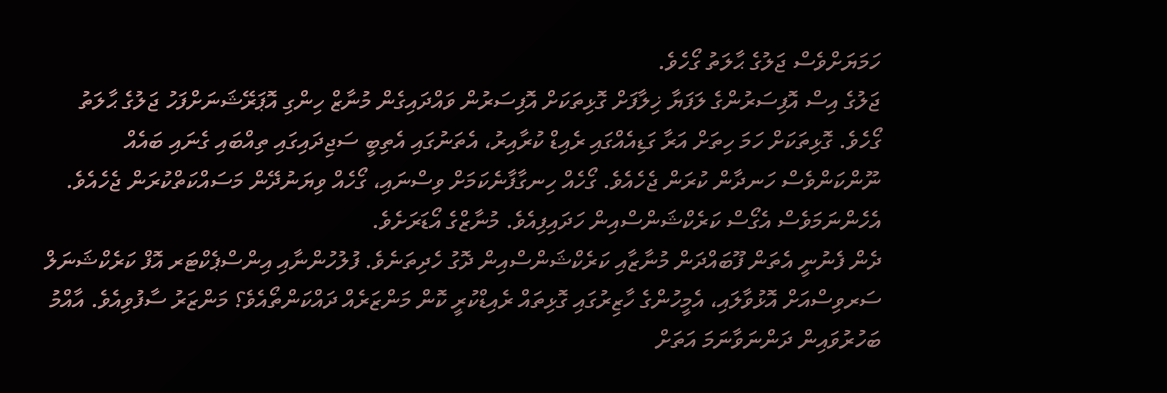ހަމަޔަށްވެސް ޖަލުގެ ޙާލަތު ގޯހެވެ.
ޖަލުގެ އިސް އޮފިސަރުންގެ ލަފަޔާ ޚިލާފަށް ގޮޅިތަކަށް އޮފިސަރުން ވައްދައިގެން މުނާޒް ހިންގި އޮޕަރޭޝަނަށްފަހު ޖަލުގެ ޙާލަތު ގޯހެވެ. ގޮޅިތަކަށް ހަމަ ހިތަށް އަރާ ގަޑިއެއްގައި ރެއިޑް ކުރާއިރު، އެތަނުގައި އެތިބީ ސަޖިދައިގައި ތިއްބައި ގެނައި ބައެއް ނޫންކަންވެސް ހަނދާން ކުރަން ޖެހެއެވެ. ގޯހެއް ހިނގާފާނެކަމަށް ވިސްނައި، ގޯހެއް ވިޔަނުދޭން މަސައްކަތްކުރަން ޖެހެއެވެ. އެހެންނަމަވެސް އެގޯސް ކަރެކްޝަންސްއިން ހަދައިފިއެވެ. މުނާޒްގެ އޯޑަރަށެވެ.
ދެން ފެނުނީ އެތަން ފޫބައްދަން މުނާޒާއި ކަރެކްޝަންސްއިން ދޮގު ހެދިތަނެވެ. ފުލުހުންނާއި އިންސްޕެކްޓަރ އޮފް ކަރެކްޝަނަލް ސަރވިސްއަށް އޮޅުވާލައި، އެމީހުންގެ ހާޒިރުގައި ގޮޅިތައް ރެއިޑްކުރީ ކޮން މަންޒަރެއް ދައްކަންތޯއެވެ؟ މަންޒަރު ސާފުވިއެވެ. އާއްމު ބަހުރުވައިން ދަންނަވާނަމަ އަތަށް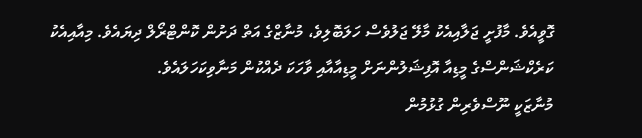ގޮވީއެވެ. މާފުށީ ޖަލާއިއެކު މާލޭ ޖަލުވެސް ހަލަބޮލިވެ، މުނާޒްގެ އަތް ދަށުން ކޮންޓްރޯލް ދިޔައެވެ. މިއާއިއެކު ކަރެކްޝަންސްގެ މީޑިއާ އޮފިޝަލުންނަށް މީޑިއާއާއި ވާހަކަ ދެއްކުން މަނާވިކަހަލައެވެ.
މުނާޒަކީ ނޫސްވެރިން ގުޅުމުން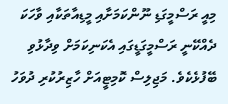މިއީ ރަސްމީގަޑި ނޫންކަމަށާއި މީޑިއާތަކާއި ވާހަކަ ދެއްކޭނީ ރަސްމީގަޑީގައި އެކަނިކަމަށް ވިދާޅުވި ބޭފުޅެކެވެ. މަޖިލިސް ކޮމިޓީއަށް ހާޒިރުކުރި ދުވަހު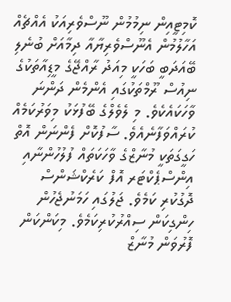ކޮމިޓީއިން ނިމުމުން ނޫސްވެރިއަކު އެއްޗެއް އަހާލުމުން އެނޫސްވެރިޔާއާ ދިމާއަށް ބުނެލި ބޭއަދަބީ ބަހަކީ މިއަދު ރާއްޖޭގެ މީޑިއާތަކުގެ ނިއުސް ރޫމްތަކުގައި އެންމެން ދަންނަ ވާހަކައެކެވެ. މި ލެވެލްގެ ބޭފުޅަކު މިވަރުކަމެއް ކުރައްވަފާނެއެވެ. ސާފުކޮށް ފެންނަން އޮތް ހަގީގަތަކީ މުނާޒްގެ ވާހަކަތައް ފުލުހުންނާއި އިންސްޕެކްޓަރ އޮފް ކަރެކްޝަންސް ދޮގުކުރި ކަމެވެ. ޖަލުގައި ހަމަނުޖެހުން ހިންގިކަން ސިއްރުކުރިކަމެވެ. މިކަންކަން ފޮރުވަން މުނާޒް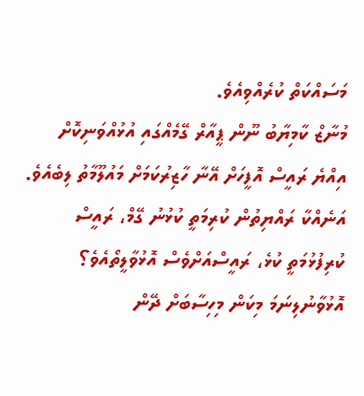މަސައްކަތް ކުރެއްވިއެވެ.
މުނާޒް ކާމިޔާބު ނޫން ޕީއާރް ގޭމެއްގައި އުޅުއްވަނިކޮށް އިއްޔެ ރައީސް އޮފީހަށް އޭނާ ހާޒިރުކަމަށް މައުލޫމާތު ލިބެއެވެ. އަނެއްކާ ރައްޔިތުން ކުރިމަތީ ކުޅުނު ގޭމް، ރައީސް ކުރިފުޅުމަތީ ކުޅެ، ރައީސްއަށްވެސް އޮޅުވާލީތޯއެވެ؟ އޮޅުވާނުލިނަމަ މިކަން މިހިސާބަށް ދޭން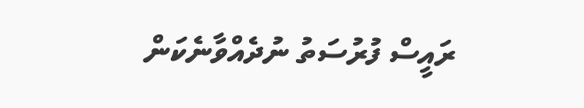ރައީސް ފުރުސަތު ނުދެއްވާނެކަން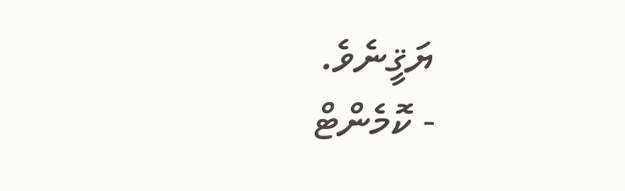ޔަޤީނެވެ.
- ކޮމެންޓް